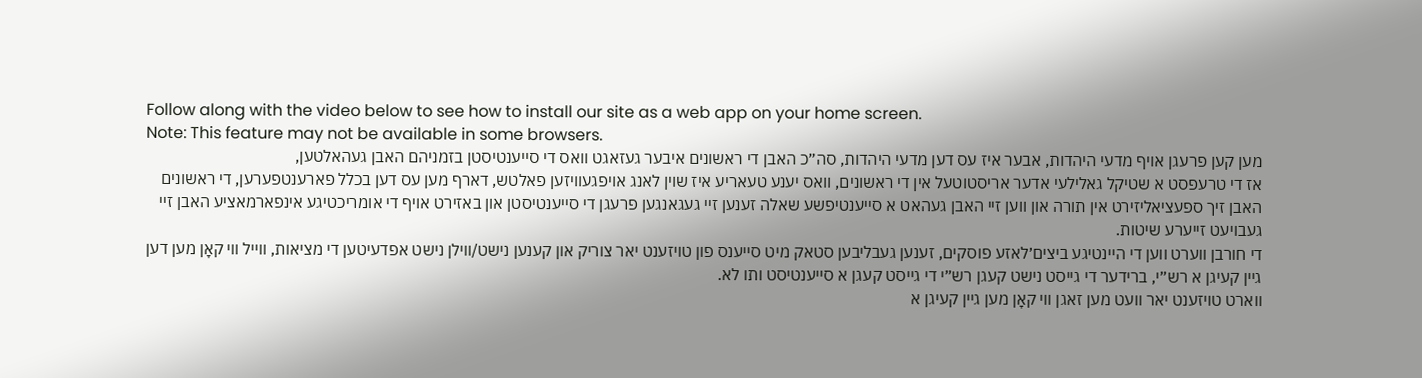Follow along with the video below to see how to install our site as a web app on your home screen.
Note: This feature may not be available in some browsers.
מען קען פרעגן אויף מדעי היהדות, אבער איז עס דען מדעי היהדות, סה״כ האבן די ראשונים איבער געזאגט וואס די סייענטיסטן בזמניהם האבן געהאלטען,
אז די טרעפסט א שטיקל גאלילעי אדער אריסטוטעל אין די ראשונים, וואס יענע טעאריע איז שוין לאנג אויפגעוויזען פאלטש, דארף מען עס דען בכלל פארענטפערען, די ראשונים האבן זיך ספעציאליזירט אין תורה און ווען זיי האבן געהאט א סייענטיפשע שאלה זענען זיי געגאנגען פרעגן די סייענטיסטן און באזירט אויף די אומריכטיגע אינפארמאציע האבן זיי געבויעט זייערע שיטות.
די חורבן ווערט ווען די היינטיגע ביצים׳לאזע פוסקים, זענען געבליבען סטאק מיט סייענס פון טויזענט יאר צוריק און קענען נישט/ווילן נישט אפדעיטען די מציאות, ווייל ווי קאָן מען דען גיין קעיגן א רש״י, ברידער די גייסט נישט קעגן רש״י די גייסט קעגן א סייענטיסט ותו לא.
ווארט טויזענט יאר וועט מען זאגן ווי קאָן מען גיין קעיגן א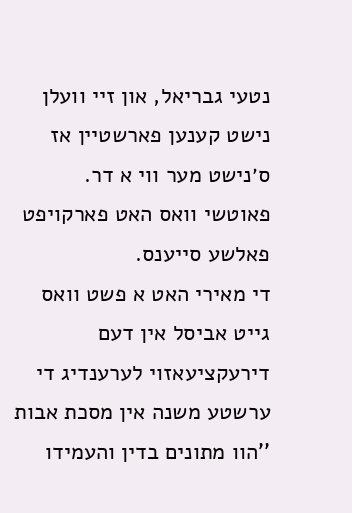נטעי גבריאל, און זיי וועלן נישט קענען פארשטיין אז ס׳נישט מער ווי א דר. פאוטשי וואס האט פארקויפט פאלשע סייענס.
די מאירי האט א פשט וואס גייט אביסל אין דעם דירעקציעאזוי לערענדיג די ערשטע משנה אין מסכת אבות ''הוו מתונים בדין והעמידו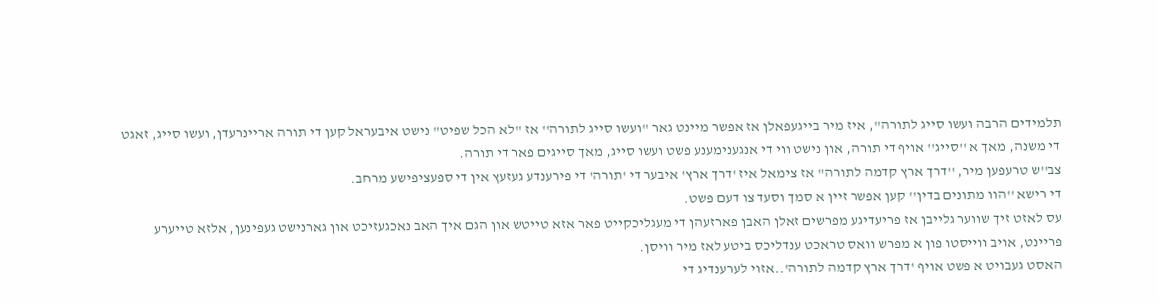תלמידים הרבה ועשו סייג לתורה'', איז מיר בייגעפאלן אז אפשר מיינט גאר ''ועשו סייג לתורה'' אז ''לא הכל שפיט'' נישט איבעראל קען די תורה אריינרעדן, ועשו סייג, זאגט די משנה, מאך א ''סייג'' אויף די תורה, און נישט ווי די אנגענימענע פשט ועשו סייג, מאך סייגים פאר די תורה.
צב''ש טרעפען מיר, ''דרך ארץ קדמה לתורה'' אז צימאל איז 'דרך ארץ' איבער די 'תורה' די פירענדע געזעץ אין די ספעציפישע מרחב.
די רישא ''הוו מתונים בדין'' קען אפשר זיין א סמך וסעד צו דעם פשט.
עס לאזט זיך שווער גלייבן אז פריעדיגע מפרשים זאלן האבן פארזעהן די מעגליכקייט פאר אזא טייטש און הגם איך האב נאכגעזיכט און גארנישט געפינען, אלזא טייערע פריינט, אויב ווייסטו פון א מפרש וואס טראכט ענדליכס ביטע לאז מיר וויסן.
האסט געבויט א פשט אויף 'דרך ארץ קדמה לתורה'..אזוי לערענדיג די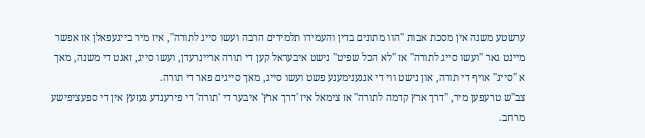ערשטע משנה אין מסכת אבות ''הוו מתונים בדין והעמידו תלמידים הרבה ועשו סייג לתורה'', איז מיר בייגעפאלן אז אפשר מיינט גאר ''ועשו סייג לתורה'' אז ''לא הכל שפיט'' נישט איבעראל קען די תורה אריינרעדן, ועשו סייג, זאגט די משנה, מאך א ''סייג'' אויף די תורה, און נישט ווי די אנגענימענע פשט ועשו סייג, מאך סייגים פאר די תורה.
צב''ש טרעפען מיר, ''דרך ארץ קדמה לתורה'' אז צימאל איז 'דרך ארץ' איבער די 'תורה' די פירענדע געזעץ אין די ספעציפישע מרחב.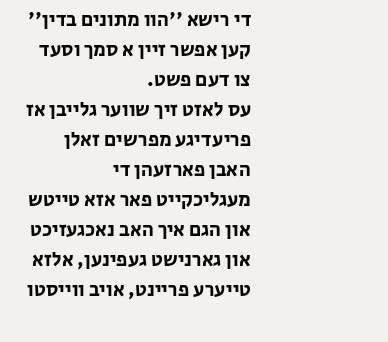די רישא ''הוו מתונים בדין'' קען אפשר זיין א סמך וסעד צו דעם פשט.
עס לאזט זיך שווער גלייבן אז פריעדיגע מפרשים זאלן האבן פארזעהן די מעגליכקייט פאר אזא טייטש און הגם איך האב נאכגעזיכט און גארנישט געפינען, אלזא טייערע פריינט, אויב ווייסטו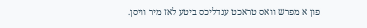פון א מפרש וואס טראכט ענדליכס ביטע לאז מיר וויסן.